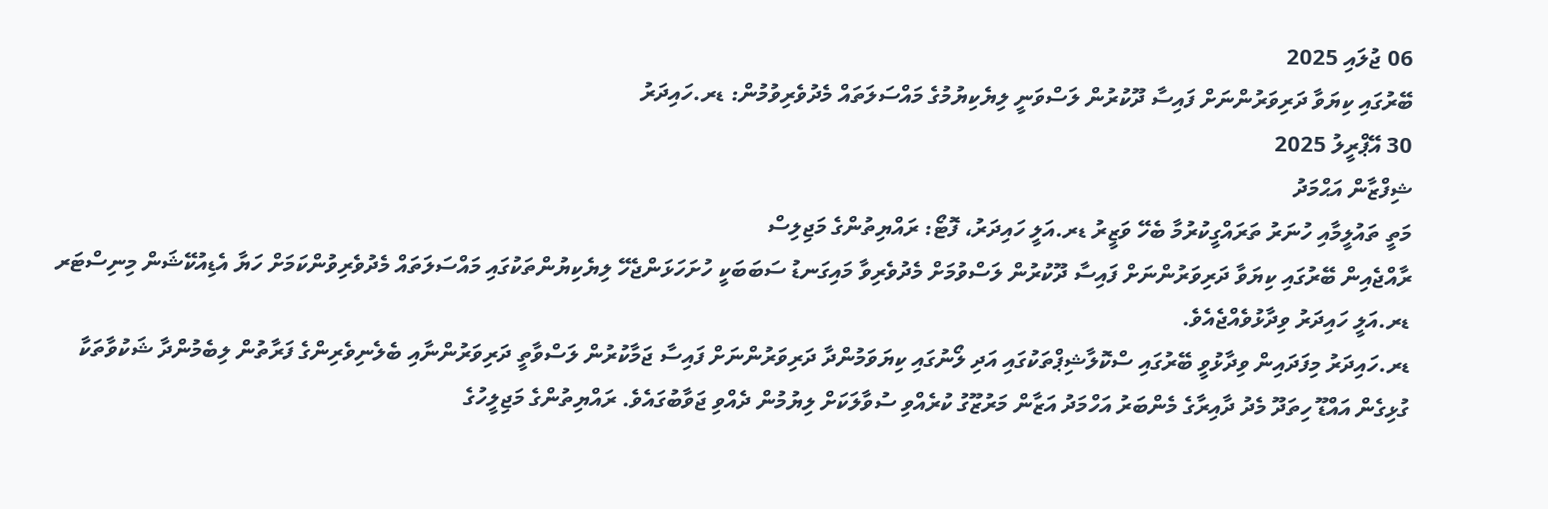06 ޖުލައި 2025
ބޭރުގައި ކިޔަވާ ދަރިވަރުންނަށް ފައިސާ ދޫކުރުން ލަސްވަނީ ލިޔެކިޔުމުގެ މައްސަލަތައް މެދުވެރިވުމުން: ޑރ.ހައިދަރު
30 އޭޕްރީލު 2025
ޝިފްޒާން އަޙްމަދު
މަތީ ތައުލީމާއި ހުނަރު ތަރައްގީކުރުމާ ބެހޭ ވަޒީރު ޑރ.އަލީ ހައިދަރު، ފޮޓޯ: ރައްޔިތުންގެ މަޖިލިސް
ރާއްޖެއިން ބޭރުގައި ކިޔަވާ ދަރިވަރުންނަށް ފައިސާ ދޫކުރުން ލަސްވުމަށް މެދުވެރިވާ މައިގަނޑު ސަބަބަކީ ހުށަހަޅަންޖެހޭ ލިޔެކިޔުންތަކުގައި މައްސަލަތައް މެދުވެރިވުންކަމަށް ހަޔާ އެޑިއުކޭޝަން މިނިސްޓަރ ޑރ.އަލީ ހައިދަރު ވިދާޅުވެއްޖެއެވެ.
ޑރ.ހައިދަރު މިފަދައިން ވިދާޅުވީ ބޭރުގައި ސްކޮލާޝިޕްތަކުގައި އަދި ލޯނުގައި ކިޔަވަމުންދާ ދަރިވަރުންނަށް ފައިސާ ޖަމާކުރުން ލަސްވާތީ ދަރިވަރުންނާއި ބެލެނިވެރިންގެ ފަރާތުން ލިބެމުންދާ ޝަކުވާތަކާ ގުޅިގެން އައްޑޫ ހިތަދޫ މެދު ދާއިރާގެ މެންބަރު އަހްމަދު އަޒާން މަރުޒޫގު ކުރެއްވި ސުވާލަކަށް ލިޔުމުން ދެއްވި ޖަވާބުގައެވެ. ރައްޔިތުންގެ މަޖިލީހުގެ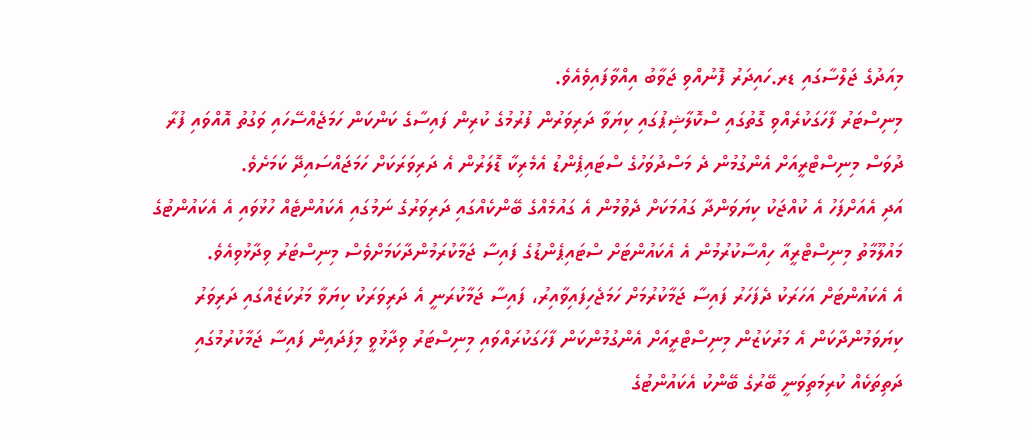މިއަދުގެ ޖަލްސާގައި ޑރ.ހައިދަރު ފޮނުއްވި ޖަވާބު އިއްވާފައިވެއެވެ.
މިނިސްޓަރު ފާހަގަކުރެއްވި ގޮތުގައި ސްކޮލާޝިޕުގައި ކިޔަވާ ދަރިވަރުން ފުރުމުގެ ކުރިން ފައިސާގެ ކަންކަން ހަމަޖެއްސޭހައި ވަގުތު އޮއްވައި ފުރާ ދުވަސް މިނިސްޓްރީއަށް އެންގުމުން ދެ މަސްދުވަހުގެ ސްޓައިޕެންޑު އެމެރިކާ ޑޮލަރުން އެ ދަރިވަރަކަށް ހަމަޖައްސައިދޭ ކަމަށެވެ.
އަދި އެއަށްފަހު އެ ކުއްޖަކު ކިޔަވަންދާ ގައުމަކަށް ދެވުމުން އެ ގައުމެއްގެ ބޭންކެއްގައި ދަރިވަރުގެ ނަމުގައި އެކައުންޓެއް ހުޅުވައި އެ އެކައުންޓުގެ މައުލޫމާތު މިނިސްޓްރީއާ ހިއްސާކުރުމުން އެ އެކައުންޓަށް ސްޓައިޕެންޑުގެ ފައިސާ ޖަމާކުރަމުންދާކަމަށްވެސް މިނިސްޓަރު ވިދާޅުވިއެވެ.
އެ އެކައުންޓަށް އަހަރަކު ދެފަހަރު ފައިސާ ޖަމާކުރުމަށް ހަމަޖެހިފައިވާއިރު، ފައިސާ ޖަމާކުރަނީ އެ ދަރިވަރަކު ކިޔަވާ މަރުކަޒެއްގައި ދަރިވަރު ކިޔަވަމުންދާކަން އެ މަރުކަޒުން މިނިސްޓްރީއަށް އެންގުމުންކަން ފާހަގަކުރައްވައި މިނިސްޓަރު ވިދާޅުވީ މިފަދައިން ފައިސާ ޖަމާކުރުމުގައި ދަތިތަކެއް ކުރިމަތިވަނީ ބޭރުގެ ބޭންކު އެކައުންޓުގެ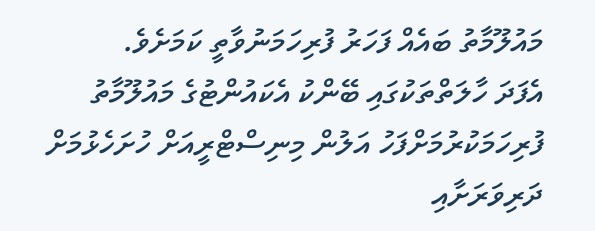މައުލޫމާތު ބައެއް ފަހަރު ފުރިހަމަނުވާތީ ކަމަށެވެ.
އެފަދަ ހާލަތްތަކުގައި ބޭންކު އެކައުންޓުގެ މައުލޫމާތު ފުރިހަމަކުރުމަށްފަހު އަލުން މިނިސްޓްރީއަށް ހުށަހެޅުމަށް ދަރިވަރަށާއި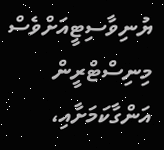ޔުނިވާސިޓީއަށްވެސް މިނިސްޓްރީން އަންގާކަމަށާއި،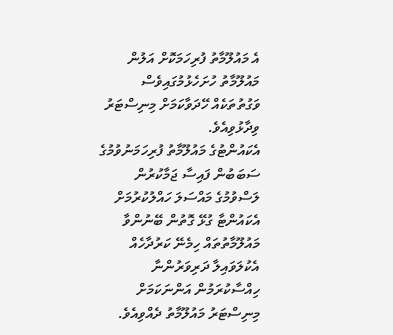އެ މައުލޫމާތު ފުރިހަމަކޮށް އަލުން މައުލޫމާތު ހުށަހެޅުމުގައިވެސް ވަގުތުތަކެއް ހޭދަވާކަމަށް މިނިސްޓަރު ވިދާޅުވިއެވެ.
އެކައުންޓުގެ މައުލޫމާތު ފުރިހަމަނުވުމުގެ ސަބަބުން ފައިސާ ޖަމާކުރުން ލަސްވުމުގެ މައްސަލަ ހައްލުކުރުމަށް އެކައުންޓާ ގުޅޭ ގޮތުން ބޭނުންވާ މައުލޫމާތުތައް ހިމެނޭ ކަރުދާހެއް އެކުލަވައިލާ ދަރިވަރުންނާ ހިއްސާކުރަމުން އަންނަކަމަށް މިނިސްޓަރު މައުލޫމާތު ދެއްވިއެވެ.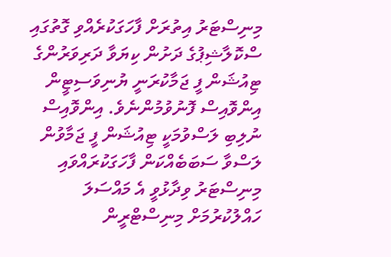މިނިސްޓަރު އިތުރަށް ފާހަގަކުރެއްވި ގޮތުގައި ސްކޮލާޝިޕުގެ ދަށުން ކިޔަވާ ދަރިވަރުންގެ ޓިއުޝަން ފީ ޖަމާކުރަނީ ޔުނިވަސިޓީން އިންވޮއިސް ފޮނުވުމުންނެވެ. އިންވޮއިސް ނުލިބި ލަސްވުމަކީ ޓިއުޝަން ފީ ޖަމާވުން ލަސްވާ ސަބަބެއްކަން ފާހަގަކުރައްވައި މިނިސްޓަރު ވިދާޅުވީ އެ މައްސަލަ ހައްލުކުރުމަށް މިނިސްޓްރީން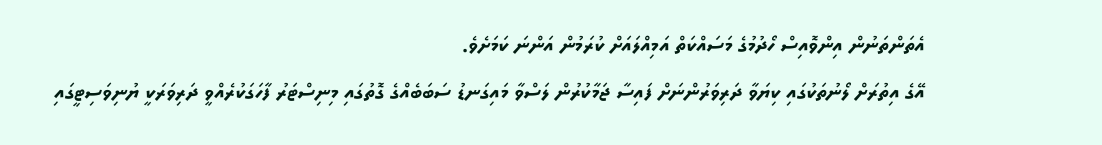އެތަންތަނުން އިންވޮއިސް ހޯދުމުގެ މަސައްކަތް އަމިއްލައަށް ކުރަމުން އަންނަ ކަމަށެވެ.
އޭގެ އިތުރަށް ލޯނުތަކުގައި ކިޔަވާ ދަރިވަރުންނަށް ފައިސާ ޖަމާކުރުން ލަސްވާ މައިގަނޑު ސަބަބެއްގެ ގޮތުގައި މިނިސްޓަރު ފާހަގަކުރެއްވީ ދަރިވަރަކީ ޔުނިވަސިޓީގައި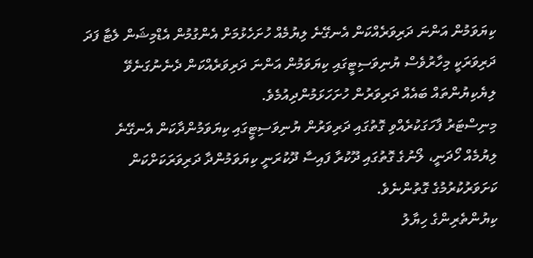ކިޔަވަމުން އަންނަ ދަރިވަރެއްކަން އެނގޭނެ ލިޔުމެއް ހުށަހެޅުމަށް އެންގުމުން އެޑްމިޝަން ލެޓާ ފަދަ ދަރިވަރަކީ މިހާރުވެސް ޔުނިވަސިޓީގައި ކިޔަވަމުން އަންނަ ދަރިވަރެއްކަން ދެނެނުގަނެވޭ ލިޔެކިޔުންތައް ބައެއް ދަރިވަރުން ހުށަހަޅަމުންދިއުމެވެ.
މިނިސްޓަރު ފާހަގަކުރެއްވި ގޮތުގައި ދަރިވަރުން ޔުނިވަސިޓީގައި ކިޔަވަމުންދާކަން އެނގޭނެ ލިޔުމެއް ހޯދަނީ، ލޯނުގެ ގޮތުގައި ދޫކުރާ ފައިސާ ދޫކުރަނީ ކިޔަވަމުންދާ ދަރިވަރަކަށްކަން ކަށަވަރުކުރުމުގެ ގޮތުންނެވެ.
ކިޔުންތެރިންގެ ހިޔާލު